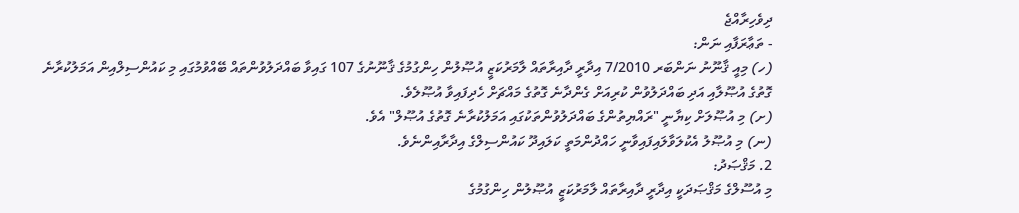ދިވެހިރާއްޖެ
- ތަޢާރަފާއި ނަން:
(ހ) މިއީ ޤާނޫނު ނަންބަރ 7/2010 އިދާރީ ދާއިރާތައް ލާމަރުކަޒީ އުޞޫލުން ހިންގުމުގެ ޤާނޫނުގެ 107 ގައިވާ ބައްދަލުވުންތައް ބޭއްވުމުގައި މި ކައުންސިލްއިން އަމަލުކުރާނެ ގޮތުގެ އުޞޫލާއި އަދި ބައްދަލުވުން ކުރިއަށް ގެންދާނެ ގޮތުގެ މައްޗަށް ހެދިފައިވާ އުޞޫލެވެ.
(ށ) މި އުޞޫލަށް ކިޔާނީ "ރައްޔިތުންގެ ބައްދަލުވުންތަކުގައި އަމަލުކުރާނެ ގޮތުގެ އުޞޫލް" އެވެ.
(ނ) މި އުޞޫލު އެކުލަވާލައިފައިވާނީ ހައްދުންމަތީ ކަލައިދޫ ކައުންސިލްގެ އިދާރާއިންނެވެ.
2. މަޤްޞަދު:
މި އުސޫލްގެ މަޤްޞަދަކީ އިދާރީ ދާއިރާތައް ލާމަރުކަޒީ އުޞޫލުން ހިންގުމުގެ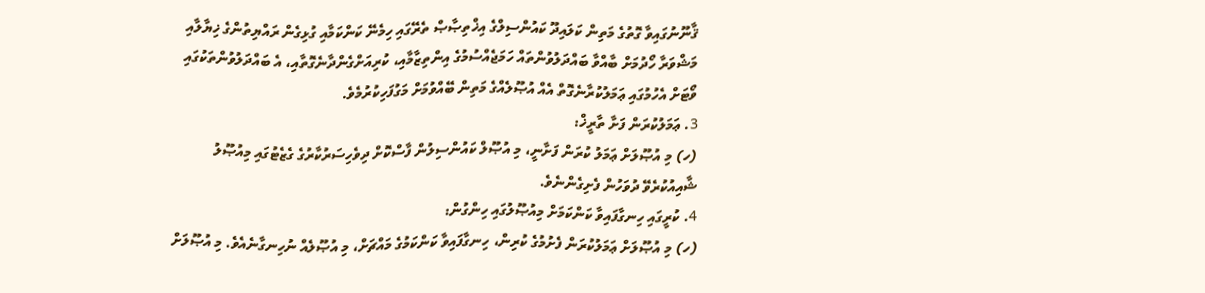ޤާނޫނުގައިވާ ގޮތުގެ މަތިން ކަލައިދޫ ކައުންސިލްގެ އިޚްތިޞާޞް ތެރޭގައި ހިމެނޭ ކަންކަމާއި ގުޅިގެން ރައްޔިތުންގެ ޚިޔާލާއި މަޝްވަރާ ހޯދުމަށް ބާއްވާ ބައްދަލުވުންތައް ހަމަޖެއްސުމުގެ އިންތިޒާމާއި، ކުރިއަށްގެންދާނެގޮތާއި، އެ ބައްދަލުވުންތަކުގައި ވޯޓަށް އެހުމުގައި ޢަމަލުކުރާނެގޮތް އެއް އުޞޫލެއްގެ މަތިން ބޭއްވުމަށް މަގުފަހިކުރުމެވެ.
3. ޢަމަލުކުރަން ފަށާ ތާރީޚް:
(ހ) މި އުޞޫލަށް ޢަމަލު ކުރަން ފަށާނީ، މި އުޞޫލް ކައުންސިލުން ފާސްކޮށް ދިވެހިސަރުކާރުގެ ގެޒެޓުގައި މިއުޞޫލު ޝާއިއުކުރެވޭ ދުވަހުން ފެށިގެންނެވެ.
4. ކުރީގައި ހިނގާފައިވާ ކަންކަމަށް މިއުޞޫލުގައި ހިންގުން:
(ހ) މި އުޞޫލަށް ޢަމަލުކުރަން ފެށުމުގެ ކުރިން، ހިނގާފައިވާ ކަންކަމުގެ މައްޗަށް، މި އުޞޫލެއް ނުހިނގާނެއެވެ. މި އުޞޫލަށް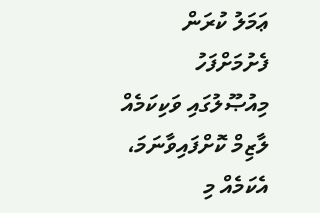ޢަމަލު ކުރަން ފެށުމަށްފަހު މިއުޞޫލުގައި ވަކިކަމެއް ލާޒިމް ކޮށްފައިވާނަމަ، އެކަމެއް މި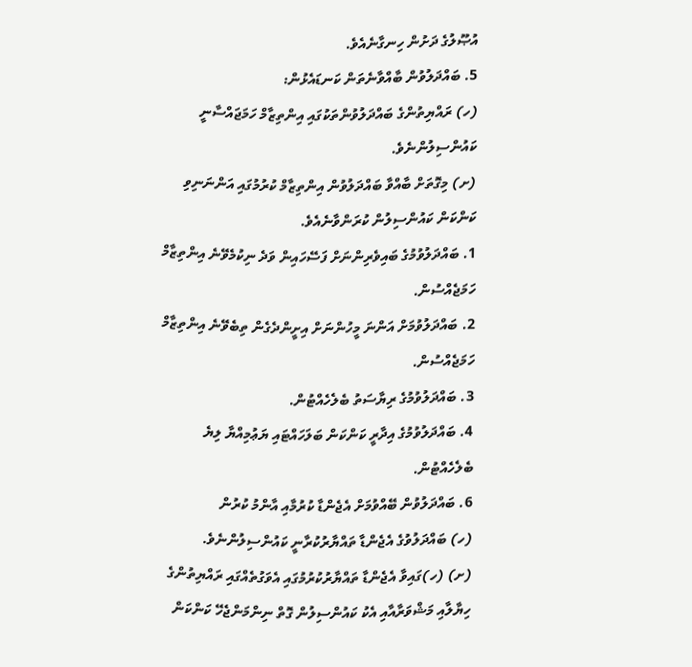އުޞޫލުގެ ދަށުން ހިނގާނެއެވެ.
5. ބައްދަލުވުން ބާއްވާނެތަން ކަނޑައެޅުން:
(ހ) ރައްޔިތުންގެ ބައްދަލުވުންތަކުގައި އިންތިޒާމް ހަމަޖައްސާނީ ކައުންސިލުންނެވެ.
(ށ) މިގޮތަށް ބާއްވާ ބައްދަލުވުން އިންތިޒާމް ކުރުމުގައި އަންނަނިވި ކަންކަން ކައުންސިލުން ކުރަންވާނެއެވެ.
1. ބައްދަލުވުމުގެ ބައިވެރިންނަށް ފަސޭހައިން ވަދެ ނިކުމެވޭނެ އިންތިޒާމް ހަމަޖެއްސުން.
2. ބައްދަލުވުމަށް އަންނަ މީހުންނަށް އިށީންދެގެން ތިބެވޭނެ އިންތިޒާމް ހަމަޖެއްސުން.
3. ބައްދަލުވުމުގެ ރިޔާސަތު ބެލެހެއްޓުން.
4. ބައްދަލުވުމުގެ އިދާރީ ކަންކަން ބަލަހައްޓައި ޔަޢުމިއްޔާ ލިޔެ ބެލެހެއްޓުން.
6. ބައްދަލުވުން ބޭއްވުމަށް އެޖެންޑާ ކުރުމާއި އާންމު ކުރުން
(ހ) ބައްދަލުވުގެ އެޖެންޑާ ތައްޔާރުކުރާނީ ކައުންސިލުންނެވެ.
(ށ) (ހ)ގައިވާ އެޖެންޑާ ތައްޔާރުކުރުމުގައި އެވަގުތެއްގައި ރައްޔިތުންގެ ހިޔާލާއި މަޝްވަރާއާއި އެކު ކައުންސިލުން ގޮތް ނިންމަންޖެހޭ ކަންކަން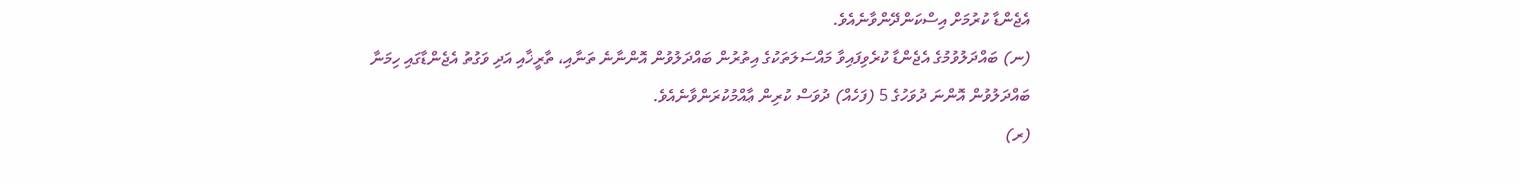އެޖެންޑާ ކުރުމަށް އިސްކަންދޭންވާނެއެވެ.
(ނ) ބައްދަލުވުމުގެ އެޖެންޑާ ކުރެވިފައިވާ މައްސަލަތަކުގެ އިތުރުން ބައްދަލުވުން އޮންނާނެ ތަނާއި، ތާރީޚާއި އަދި ވަގުތު އެޖެންޑާގައި ހިމަނާ ބައްދަލުވުން އޮންނަ ދުވަހުގެ 5 (ފަހެއް) ދުވަސް ކުރިން ޢާއްމުކުރަންވާނެއެވެ.
(ރ)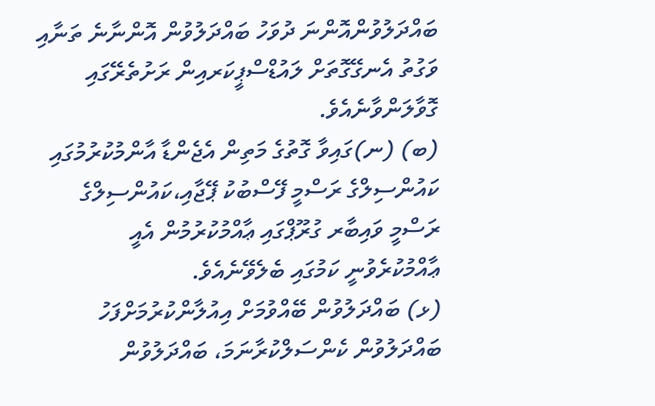ބައްދަލުވުންއޮންނަ ދުވަހު ބައްދަލުވުން އޮންނާނެ ތަނާއި ވަގުތު އެނގޭގޮތަށް ލައުޑްސްޕީކަރއިން ރަށުތެރޭގައި ގޮވާލަންވާނެއެވެ.
(ބ) (ނ)ގައިވާ ގޮތުގެ މަތިން އެޖެންޑާ އާންމުކުރުމުގައި ކައުންސިލްގެ ރަސްމީ ފޭސްބުކު ޕޭޖާއި،ކައުންސިލްގެ ރަސްމީ ވައިބާރ ގުރޫޕްގައި ޢާއްމުކުރުމުން އެއީ ޢާއްމުކުރެވުނީ ކަމުގައި ބެލެވޭނެއެވެ.
(ޅ) ބައްދަލުވުން ބޭއްވުމަށް އިއުލާންކުރުމަށްފަހު ބައްދަލުވުން ކެންސަލްކުރާނަމަ، ބައްދަލުވުން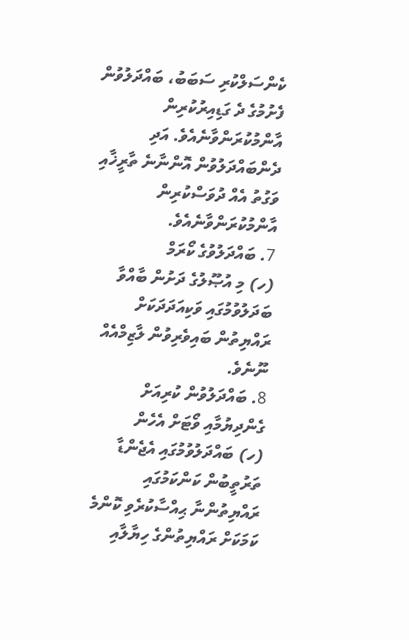ކެންސަލްކުރި ސަބަބު، ބައްދަލުވުން ފެށުމުގެ ދެ ގަޑިއިރުކުރިން އާންމުކުރަންވާނެއެވެ. އަދި ދެންބައްދަލުވުން އޮންނާނެ ތާރީޚާއި ވަގުތު އެއް ދުވަސްކުރިން އާންމުކުރަންވާނެއެވެ.
7. ބައްދަލުވުގެ ކޯރަމް
(ހ) މި އުޞޫލުގެ ދަށުން ބާއްވާ ބަދަލުވުމުގައި ވަކިއަދަދަކަށް ރައްޔިތުން ބައިވެރިވުން ލާޒިމްއެއް ނޫނެވެ.
8. ބައްދަލުވުން ކުރިއަށް ގެންދިޔުމާއި ވޯޓަށް އެހެން
(ހ) ބައްދަލުވުމުގައި އެޖެންޑާ ތަރުތީބުން ކަންކަމުގައި ރައްޔިތުންނާ ޙިއްސާކުރެވި ކޮންމެ ކަމަކަށް ރައްޔިތުންގެ ހިޔާލާއި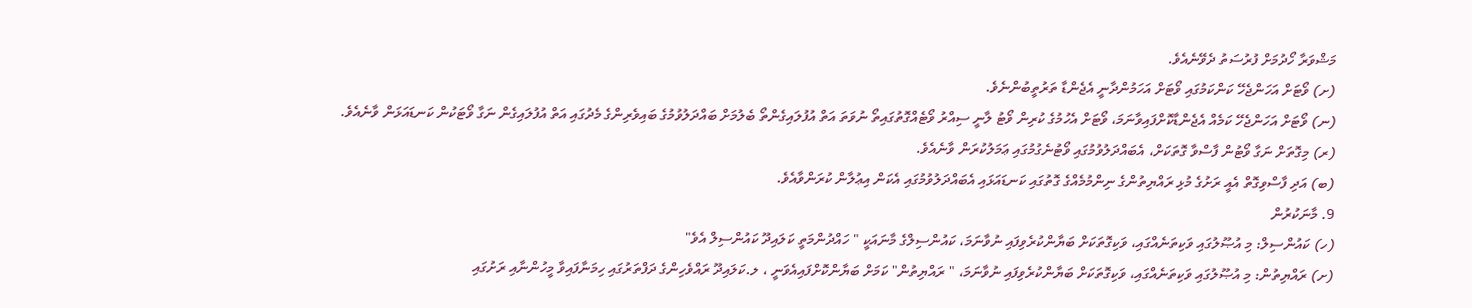މަޝްވަރާ ހޯދުމަށް ފުރުސަތު ދެވޭނެއެވެ.
(ށ) ވޯޓަށް އަހަންޖެހޭ ކަންކަމުގައި ވޯޓަށް އަހަމުންދާނީ އެޖެންޑާ ތަރުތީބުންނެވެ.
(ނ) ވޯޓަށް އަހަންޖެހޭ ކަމެއް އެޖެންޑާކޮށްފައިވާނަމަ، ވޯޓަށް އެހުމުގެ ކުރިން ވޯޓު ލާނީ ސިއްރު ވޯޓެއްގޮތުގައިތޯ ނުވަތަ އަތް އުފުލައިގެންތޯ ބެލުމަށް ބައްދަލުވުމުގެ ބައިވެރިންގެ މެދުގައި އަތް އުފުލައިގެން ނަގާ ވޯޓަކުން ކަނޑައަޅަން ވާނެއެވެ.
(ރ) މިގޮތަށް ނަގާ ވޯޓުން ފާސްވާ ގޮތަކަށް، އެބައްދަލުވުމުގައި ވޯޓުނެގުމުގައި ޢަމަލުކުރަން ވާނެއެވެ.
(ބ) އަދި ފާސްވިގޮތް އެއީ ރަށުގެ މުޅި ރައްޔިތުންގެ ނިންމުމެއްގެ ގޮތުގައި ކަނޑައަޅައި އެބައްދަލުވުމުގައި އެކަން އިޢުލާން ކުރަންވާއެވެ.
9. މާނަކުރުން
(ހ) ކައުންސިލް: މި އުޞޫލުގައި ވަކިތަނެއްގައި، ވަކިގޮތަކަށް ބަޔާންކުރެވިފައި ނުވާނަމަ، ކައުންސިލްގެ މާނައަކީ " ހައްދުންމަތީ ކަލައިދޫ ކައުންސިލް އެވެ"
(ށ) ރައްޔިތުން: މި އުޞޫލުގައި ވަކިތަނެއްގައި، ވަކިގޮތަކަށް ބަޔާންކުރެވިފައި ނުވާނަމަ، " ރައްޔިތުން" ކަމަށް ބަޔާންކޮށްފައިއެވަނީ ، ލ.ކަލައިދޫ ރައްވެހިންގެ ދަފްތަރުގައި ހިމަނާފައިވާ މީހުންނާއި ރަށުގައި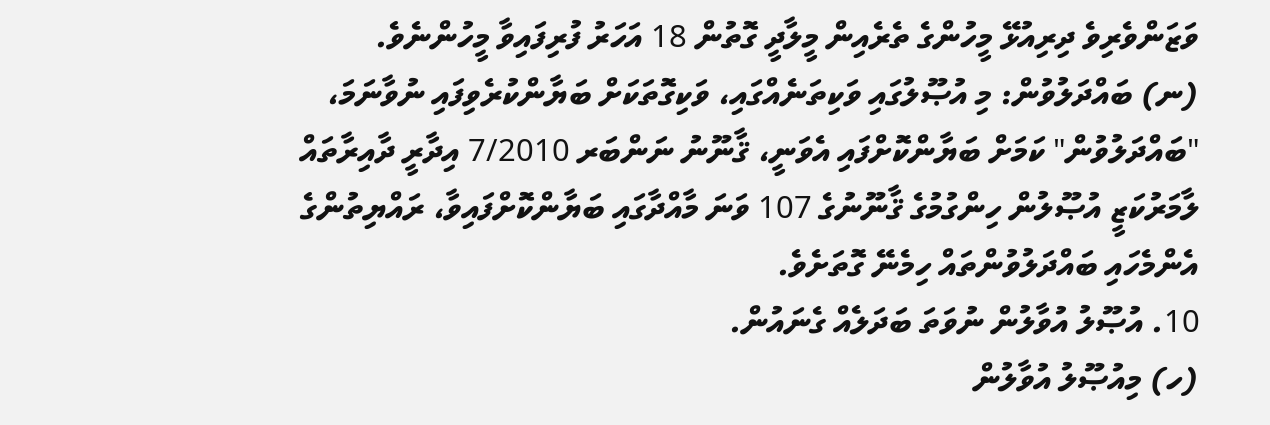ވަޒަންވެރިވެ ދިރިއުޅޭ މީހުންގެ ތެރެއިން މީލާދީ ގޮތުން 18 އަހަރު ފުރިފައިވާ މީހުންނެވެ.
(ނ) ބައްދަލުވުން: މި އުޞޫލުގައި ވަކިތަނެއްގައި، ވަކިގޮތަކަށް ބަޔާންކުރެވިފައި ނުވާނަމަ، "ބައްދަލުވުން" ކަމަށް ބަޔާންކޮށްފައި އެވަނީ، ޤާނޫނު ނަންބަރ 7/2010 އިދާރީ ދާއިރާތައް ލާމަރުކަޒީ އުޞޫލުން ހިންގުމުގެ ޤާނޫނުގެ 107 ވަނަ މާއްދާގައި ބަޔާންކޮށްފައިވާ، ރައްޔިތުންގެ އެންމެހައި ބައްދަލުވުންތައް ހިމެނޭ ގޮތަށެވެ.
10. އުޞޫލު އުވާލުން ނުވަތަ ބަދަލެއް ގެނައުން.
(ހ) މިއުޞޫލު އުވާލުން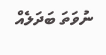ނުވަތަ ބަދަލެއް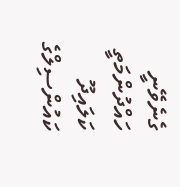ގެނެވޭނީ ހައްދުންމަތީ ކަލައިދޫ ކައުންސިލްގެ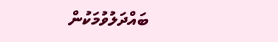ބައްދަލުވުމަކުން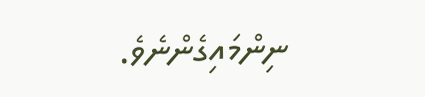ނިންމައިގެންނެވެ.